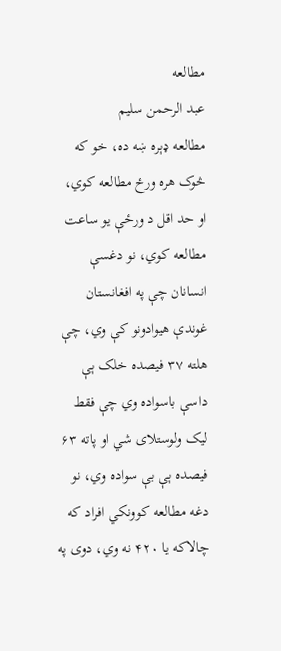مطالعه
عبد الرحمن سليم
مطالعه ډېره ښه ده، خو که څوک هره ورځ مطالعه کوي، او حد اقل د ورځې یو ساعت مطالعه کوي، نو دغسې انسانان چې په افغانستان غوندې هیوادونو کې وي، چې هلته ۳۷ فیصده خلک ېې داسې باسواده وي چې فقط لیک ولوستلای شي او پاته ۶۳ فیصده ېې بې سواده وي، نو دغه مطالعه کوونکي افراد که چالاکه یا ۴۲۰ نه وي، دوی په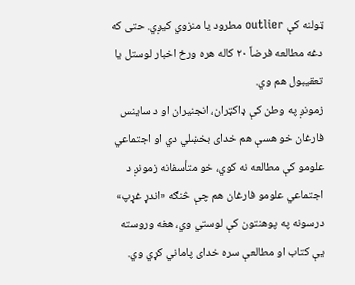ټولنه کې outlier مطرود یا منزوي کیږي. حتی که دغه مطالعه فرضاً ۲۰ کاله هره ورځ اخبار لوستل یا تعقیبول هم وي.
زمونږ په وطن کې ډاکټران، انجنیران او د ساینس فارغان خو هسې هم خدای بخښلي دي او اجتماعي علومو کې مطالعه نه کوي، خو متأسفانه زمونږ د اجتماعي علومو فارغان هم چې څنګه «اندړ غړپ» درسونه په پوهنتون کې لوستي وي، هغه وروسته یې کتاب او مطالعې سره خدای پاماني کړي وي.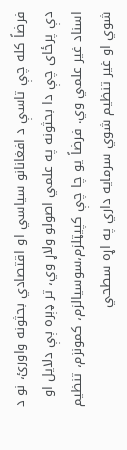فرضاً کله چې تاسې د افغانانو سیاسي او اقتصادي بحثونه واورئ، نو د دې پرځای چې دا بحثونه په علمي اصولو ولاړ وي، تر ډېره ېې دلایل او اسناد غیر علمي وي. فرضاً یو چا چې کپیټلزم،سوسیالزم، کمونزم، تنظیم شوي او غیر تنظیم شوي سرمایه داري په اړه سطحي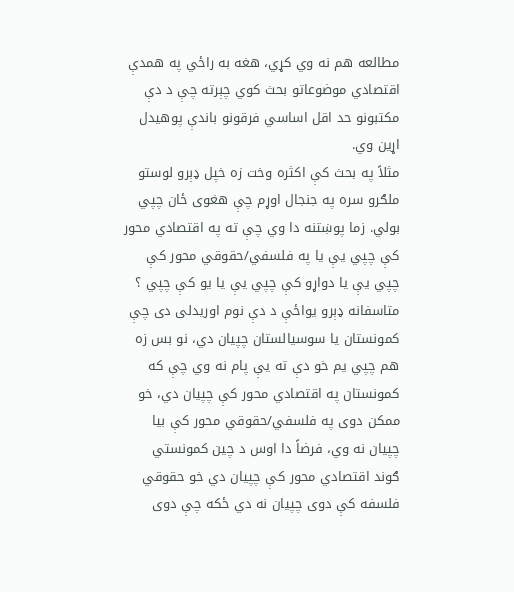مطالعه هم نه وي کړي، هغه به راځي په همدې اقتصادي موضوعاتو بحث کوي چېرته چې د دې مکتبونو حد اقل اساسي فرقونو باندې پوهیدل اړین وي.
مثلاً په بحث کې اکثره وخت زه خپل ډېرو لوستو ملګرو سره په جنجال اوړم چې هغوی ځان چپي بولي. زما پوښتنه دا وي چې ته په اقتصادي محور کې چپي یې یا په فلسفي/حقوقي محور کې چپي یې یا دواړو کې چپي یې یا یو کې چپي ؟ متاسفانه ډېرو یواځې د دې نوم اوریدلی دی چې کمونستان یا سوسیالستان چپیان دي، نو بس زه هم چپي یم خو دې ته یې پام نه وي چې که کمونستان په اقتصادي محور کې چپیان دي، خو ممکن دوی په فلسفي/حقوقي محور کې بیا چپیان نه وي، فرضاً دا اوس د چین کمونستي ګوند اقتصادي محور کې چپیان دي خو حقوقي فلسفه کې دوی چپیان نه دي ځکه چې دوی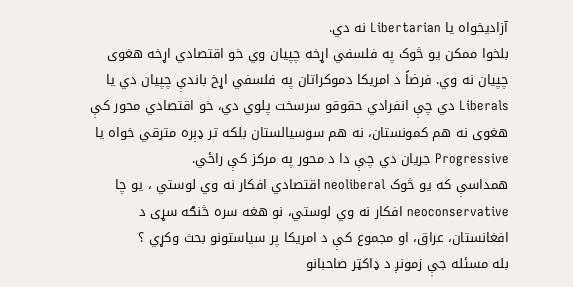آزادیخواه یا Libertarian نه دي.
بلخوا ممکن یو څوک په فلسفي اړخه چپیان وي خو اقتصادي اړخه هغوی چپیان نه وي. فرضاً د امریکا دموکراتان په فلسفي اړخ باندې چپیان دي یا Liberals دي چې انفرادي حقوقو سرسخت پلوي دي، خو اقتصادي محور کې هغوی نه هم کمونستان، نه هم سوسیالستان بلکه تر ډېره مترقي خواه یا Progressive جریان دي چې دا د محور په مرکز کې راځي.
همداسې که یو څوک neoliberal اقتصادي افکار نه وي لوستي ، یو چا neoconservative افکار نه وي لوستي، نو هغه سره څنګه سړی د افغانستان، عراق، او مجموع کې د امریکا پر سیاستونو بحث وکړي ؟
بله مسئله جې زمونږ د ډاکټر صاحبانو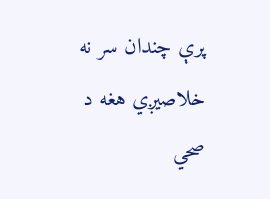پرې چندان سر نه خلاصیږي هغه د صحي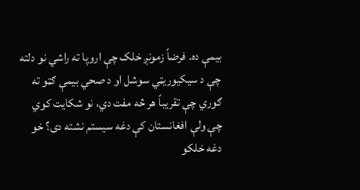بیمې ده. فرضاً زمونږ خلک چې اروپا ته راشي نو دلته چې د سیکیوریټي سوشل او د صحي بیمې ګټو ته ګوري چې تقریباً هر څه مفت دي، نو شکایت کوي چې ولې افغانستان کې دغه سیستم نشته دی؟ خو دغه خلکو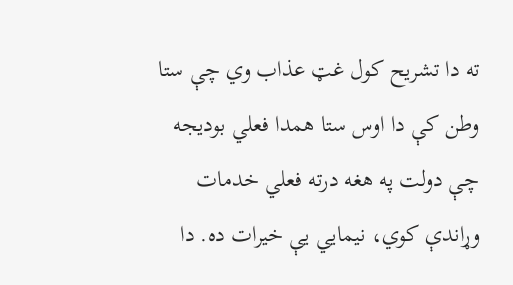ته دا تشریح کول غټ عذاب وي چې ستا وطن کې دا اوس ستا همدا فعلي بودیجه چې دولت په هغه درته فعلي خدمات وړاندې کوي، نیمایي یې خیرات ده. دا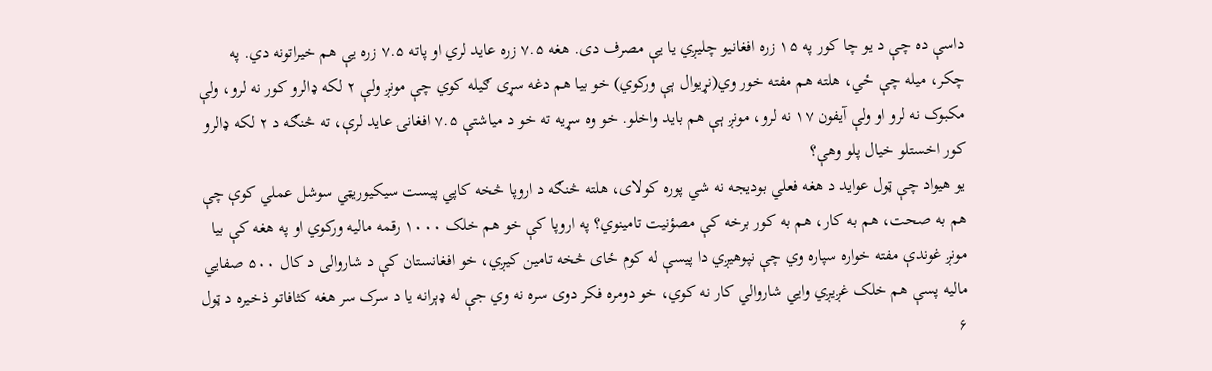داسې ده چې د یو چا کور په ۱۵ زره افغانیو چلیږي یا یې مصرف دی. هغه ۷.۵ زره عاید لري او پاته ۷.۵ زره یې هم خیراتونه دي. په چکر، میله چې ځي، هلته هم مفته خور وي(نړیوال ېې ورکوي) خو بیا هم دغه سړی ګیله کوي چې مونږ ولې ۲ لکه ډالرو کور نه لرو، ولې مکبوک نه لرو او ولې آیفون ۱۷ نه لرو، مونږ ېې هم باید واخلو. خو وه سړیه ته خو د میاشتې ۷.۵ افغانۍ عاید لرې، ته څنګه د ۲ لکه ډالرو کور اخستلو خیال پلو وهې؟
یو هیواد چې ټول عواید د هغه فعلي بودیجه نه شي پوره کولای، هلته څنګه د اروپا څخه کاپي پیست سیکیوریټي سوشل عملي کوې چې هم به صحت، هم به کار، هم به کور برخه کې مصؤنیت تامینوي؟ په اروپا کې خو هم خلک ۱۰۰۰ رقمه مالیه ورکوي او په هغه کې بیا مونږ غوندې مفته خواره سپاره وي چې نپوهیږي دا پیسې له کوم ځای څخه تامین کیږي، خو افغانستان کې د شاروالی د کال ۵۰۰ صفایي مالیه پسې هم خلک غږیږي وایي شاروالي کار نه کوي، خو دومره فکر دوی سره نه وي جې له ډېرانه یا د سرک سر هغه کثافاتو ذخیره د ټول ۶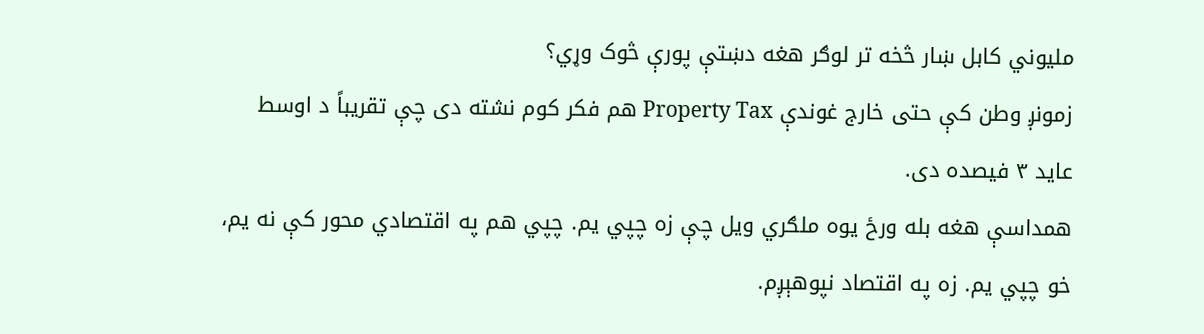ملیوني کابل ښار څخه تر لوګر هغه دښتې پورې څوک وړي؟
زمونږ وطن کې حتی خارج غوندې Property Tax هم فکر کوم نشته دی چې تقریباً د اوسط عاید ۳ فیصده دی.
همداسې هغه بله ورځ یوه ملګري ویل چې زه چپي یم. چپي هم په اقتصادي محور کې نه یم، خو چپي یم. زه په اقتصاد نپوهېږم.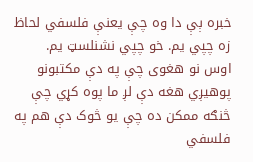خبره ېې دا وه چې یعنې فلسفي لحاظ زه چپي یم. خو چپي نشنلسټ یم.
اوس نو هغوی چې په دې مکتبونو پوهیږي هغه دې لږ ما پوه کړي چې څنګه ممکن ده چې یو څوک دې هم په فلسفي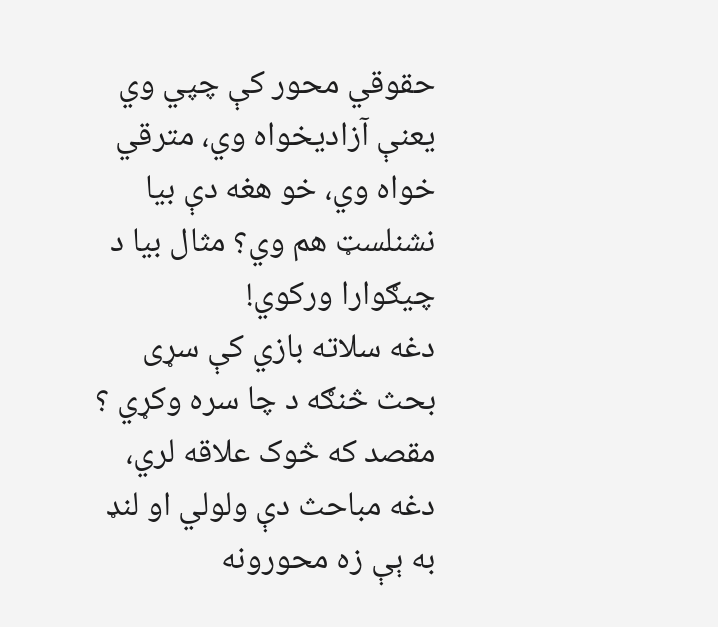حقوقي محور کې چپي وي یعنې آزادیخواه وي، مترقي خواه وي، خو هغه دې بیا نشنلسټ هم وي؟ مثال بیا د چیګوارا ورکوي!
دغه سلاته بازي کې سړی بحث څنګه د چا سره وکړي ؟
مقصد که څوک علاقه لري، دغه مباحث دې ولولي او لنډ به ېې زه محورونه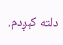دلته کېږدم.